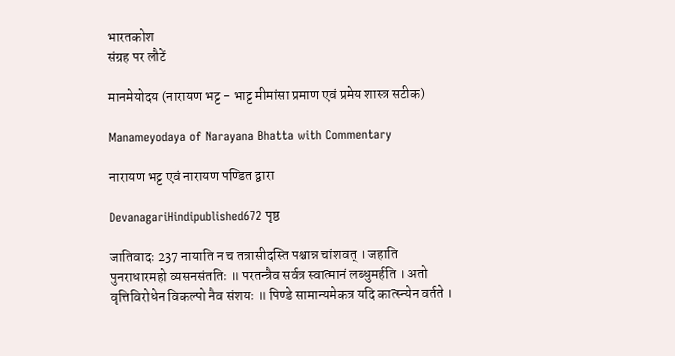भारतकोश
संग्रह पर लौटें

मानमेयोदय (नारायण भट्ट - भाट्ट मीमांसा प्रमाण एवं प्रमेय शास्त्र सटीक)

Manameyodaya of Narayana Bhatta with Commentary

नारायण भट्ट एवं नारायण पण्डित द्वारा

DevanagariHindipublished672 पृष्ठ

जातिवादः 237 नायाति न च तत्रासीदस्ति पश्चान्न चांशवत् । जहाति पुनराधारमहो व्यसनसंततिः ॥ परतन्त्रैव सर्वत्र स्वात्मानं लब्धुमर्हति । अतो वृत्तिविरोधेन विकल्पो नैव संशयः ॥ पिण्डे सामान्यमेकत्र यदि कात्स्न्येन वर्तते ।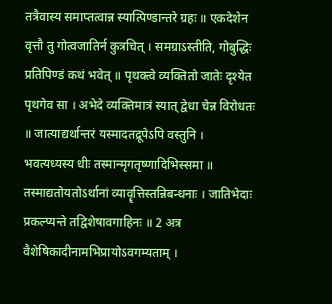तत्रैवास्य समाप्तत्वान्न स्यात्पिण्डान्तरे ग्रहः ॥ एकदेशेन वृत्तौ तु गोत्वजातिर्न कुत्रचित् । समग्राऽस्तीति, गोबुद्धिः प्रतिपिण्डं कथं भवेत् ॥ पृथक्त्वे व्यक्तितो जातेः दृश्येत पृथगेव सा । अभेदे व्यक्तिमात्रं स्यात् द्वेधा चेन्न विरोधतः ॥ जात्याद्यर्थान्तरं यस्मादतद्रूपेऽपि वस्तुनि । भवत्यध्यस्य धीः तस्मान्मृगतृष्णादिभिस्समा ॥ तस्माद्यतोयतोऽर्थानां व्यावॄत्तिस्तन्निबन्धनाः । जातिभेदाः प्रकल्प्यन्ते तद्विशेषावगाहिनः ॥ 2 अत्र वैशेषिकादीनामभिप्रायोऽवगम्यताम् ।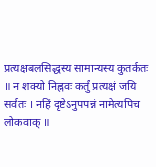प्रत्यक्षबलसिद्धस्य सामान्यस्य कुतर्कतः ॥ न शक्यो निह्नवः कर्तुं प्रत्यक्षं जयि सर्वतः । नहिं दृष्टेऽनुपपन्नं नामेत्यपिच लोकवाक् ॥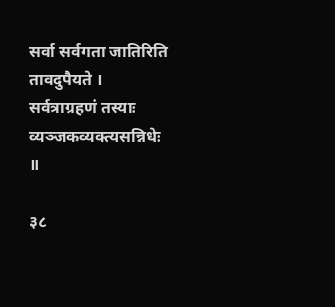सर्वा सर्वगता जातिरिति तावदुपैयते । सर्वत्राग्रहणं तस्याः व्यञ्जकव्यक्त्यसन्निधेः ॥

३८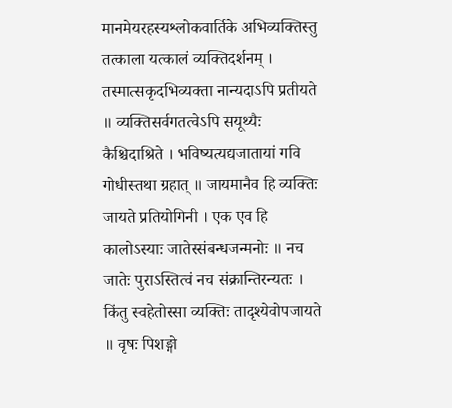मानमेयरहस्यश्लोकवार्तिके अभिव्यक्तिस्तु तत्काला यत्कालं व्यक्तिदर्शनम् । तस्मात्सकृदभिव्यक्ता नान्यदाऽपि प्रतीयते ॥ व्यक्तिसर्वगतत्वेऽपि सयूथ्यैः कैश्चिदाश्रिते । भविष्यत्यद्यजातायां गवि गोधीस्तथा ग्रहात् ॥ जायमानैव हि व्यक्तिः जायते प्रतियोगिनी । एक एव हि कालोऽस्याः जातेस्संबन्धजन्मनोः ॥ नच जातेः पुराऽस्तित्वं नच संक्रान्तिरन्यतः । किंतु स्वहेतोस्सा व्यक्तिः तादृश्येवोपजायते ॥ वृषः पिशङ्गो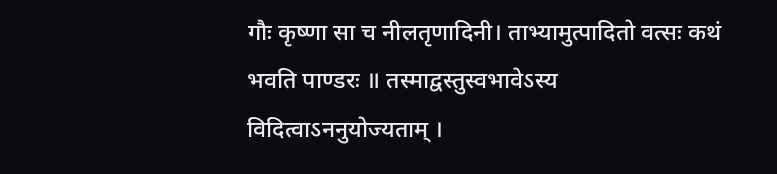गौः कृष्णा सा च नीलतृणादिनी। ताभ्यामुत्पादितो वत्सः कथं भवति पाण्डरः ॥ तस्माद्वस्तुस्वभावेऽस्य विदित्वाऽननुयोज्यताम् ।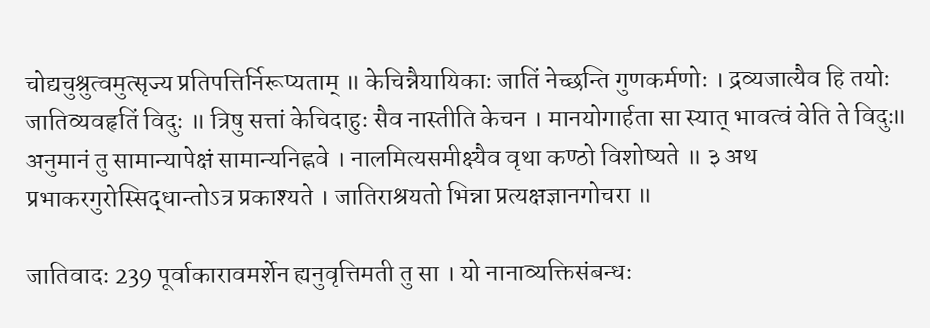चोद्यचुश्रुत्वमुत्सृज्य प्रतिपत्तिर्निरूप्यताम् ॥ केचिन्नैयायिकाः जातिं नेच्छन्ति गुणकर्मणोः । द्रव्यजात्यैव हि तयोः जातिव्यवहृतिं विदुः ॥ त्रिषु सत्तां केचिदाहुः सैव नास्तीति केचन । मानयोगार्हता सा स्यात् भावत्वं वेति ते विदुः॥ अनुमानं तु सामान्यापेक्षं सामान्यनिह्नवे । नालमित्यसमीक्ष्यैव वृथा कण्ठो विशोष्यते ॥ ३ अथ प्रभाकरगुरोस्सिद्धान्तोऽत्र प्रकाश्यते । जातिराश्रयतो भिन्ना प्रत्यक्षज्ञानगोचरा ॥

जातिवादः 239 पूर्वाकारावमर्शेन ह्यनुवृत्तिमती तु सा । यो नानाव्यक्तिसंबन्धः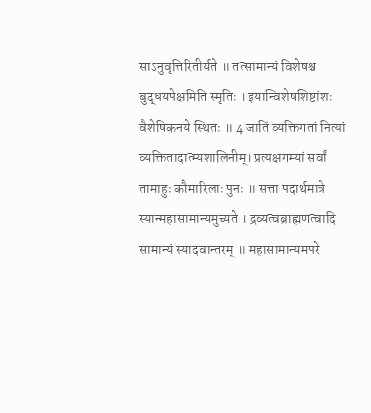साऽनुवृत्तिरितीर्यते ॥ तत्सामान्यं विशेषश्च बुद्धयपेक्षमिति स्मृतिः । इयान्विशेषशिष्टांशः वैशेषिकनये स्थितः ॥ 4 जातिं व्यक्तिगतां नित्यां व्यक्तितादात्म्यशालिनीम्। प्रत्यक्षगम्यां सर्वां तामाहुः कौमारिलाः पुनः ॥ सत्ता पदार्थमात्रे स्यान्महासामान्यमुच्यते । द्रव्यत्वब्राह्मणत्वादि सामान्यं स्यादवान्तरम् ॥ महासामान्यमपरे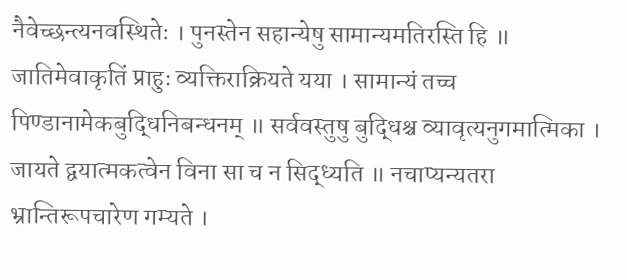नैवेच्छन्त्यनवस्थितेः । पुनस्तेन सहान्येषु सामान्यमतिरस्ति हि ॥ जातिमेवाकृतिं प्राहुः व्यक्तिराक्रियते यया । सामान्यं तच्च पिण्डानामेकबुद्धिनिबन्धनम् ॥ सर्ववस्तुषु बुद्धिश्च व्यावृत्यनुगमात्मिका । जायते द्वयात्मकत्वेन विना सा च न सिद्ध्यति ॥ नचाप्यन्यतरा भ्रान्तिरूपचारेण गम्यते ।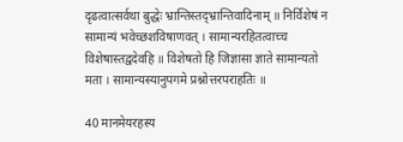दृढत्वात्सर्वथा बुद्धेः भ्रान्तिस्तद्भ्रान्तिवादिनाम् ॥ निर्विशेषं न सामान्यं भवेच्छशविषाणवत् । सामान्यरहितत्वाच्च विशेषास्तद्वदेवहि ॥ विशेषतो हि जिज्ञासा ज्ञाते सामान्यतो मता । सामान्यस्यानुपगमे प्रश्नोत्तरपराहतिः ॥

40 मानमेयरहस्य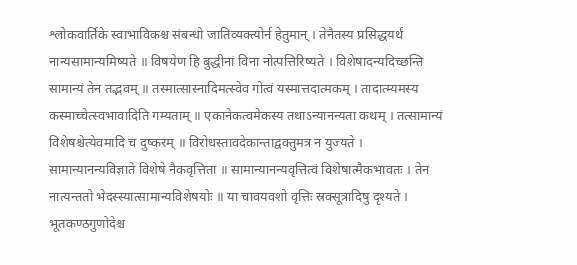श्लोकवार्तिके स्वाभाविकश्च संबन्धो जातिव्यक्त्योर्न हेतुमान् । तेनैतस्य प्रसिद्धयर्थं नान्यसामान्यमिष्यते ॥ विषयेण हि बुद्धीनां विना नोत्पत्तिरिष्यते । विशेषादन्यदिच्छन्ति सामान्यं तेन तद्भवम् ॥ तस्मात्सास्नादिमत्स्वेव गोत्वं यस्मात्तदात्मकम् । तादात्म्यमस्य कस्माच्चेत्स्वभावादिति गम्यताम् ॥ एकानेकत्वमेकस्य तथाऽन्यानन्यता कथम् । तत्सामान्यं विशेषश्चेत्येवमादि च दुष्करम् ॥ विरोधस्तावदेकान्ताद्वक्तुमत्र न युज्यते । सामान्यानन्यविज्ञाते विशेषे नैकवृत्तिता ॥ सामान्यानन्यवृत्तित्वं विशेषात्मैकभावतः । तेन नात्यन्ततो भेदस्स्यात्सामान्यविशेषयोः ॥ या चावयवशो वृत्तिः स्रक्सूत्रादिषु दृश्यते । भूतकण्ठगुणोदेश्च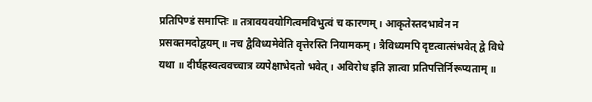प्रतिपिण्डं समाप्तिः ॥ तत्रावयवयोगित्वमविभुत्वं च कारणम् । आकृतेस्तदभावेन न प्रसक्तमदोद्वयम् ॥ नच द्वैविध्यमेवेति वृत्तेरस्ति नियामकम् । त्रैविध्यमपि दृष्टत्वात्संभवेत् द्वे विधे यथा ॥ दीर्घह्रस्वत्ववच्चात्र व्यपेक्षाभेदतो भवेत् । अविरोध इति ज्ञात्वा प्रतिपत्तिर्निरूप्यताम् ॥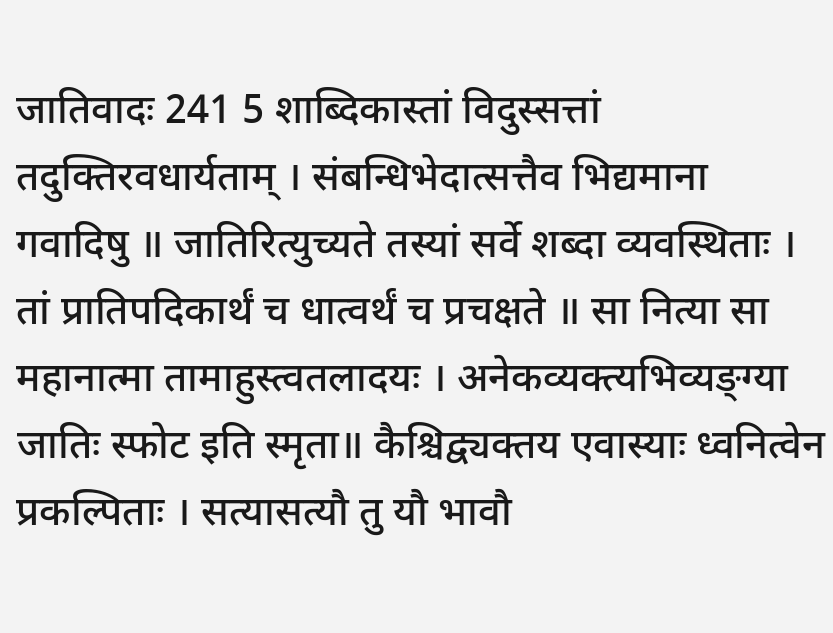जातिवादः 241 5 शाब्दिकास्तां विदुस्सत्तां तदुक्तिरवधार्यताम् । संबन्धिभेदात्सत्तैव भिद्यमाना गवादिषु ॥ जातिरित्युच्यते तस्यां सर्वे शब्दा व्यवस्थिताः । तां प्रातिपदिकार्थं च धात्वर्थं च प्रचक्षते ॥ सा नित्या सा महानात्मा तामाहुस्त्वतलादयः । अनेकव्यक्त्यभिव्यङ्ग्या जातिः स्फोट इति स्मृता॥ कैश्चिद्व्यक्तय एवास्याः ध्वनित्वेन प्रकल्पिताः । सत्यासत्यौ तु यौ भावौ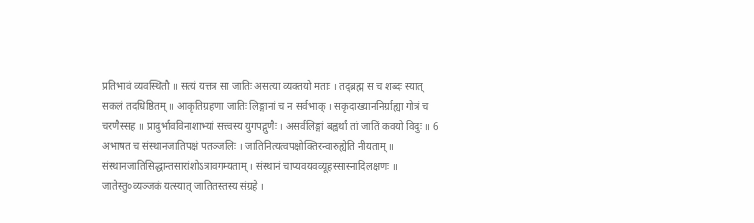प्रतिभावं व्यवस्थितौ ॥ सत्यं यत्तत्र सा जातिः असत्या व्यक्तयो मताः । तद्ब्रह्म स च शब्दः स्यात् सकलं तदधिष्ठितम् ॥ आकृतिग्रहणा जातिः लिङ्गानां च न सर्वभाक् । सकृदाख्याननिर्ग्राह्या गोत्रं च चरणैस्सह ॥ प्रादुर्भावविनाशाभ्यां सत्त्वस्य युगपद्गुणैः । असर्वलिङ्गां बह्वर्थां तां जातिं कवयो विदुः ॥ 6 अभाषत च संस्थानजातिपक्षं पतञ्जलिः । जातिनित्यत्वपक्षोक्तिरन्वारुह्येति नीयताम् ॥ संस्थानजातिसिद्धान्तसारांशोऽत्रावगम्यताम् । संस्थानं चाप्यवयवव्यूहस्सास्नादिलक्षणः ॥ जातेस्तु०व्यञ्जकं यत्स्यात् जातितस्तस्य संग्रहे ।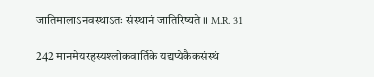जातिमालाऽनवस्थाऽतः संस्थानं जातिरिष्यते ॥ M.R. 31

242 मानमेयरहस्यश्लोकवार्तिके यद्यप्येकैकसंस्थं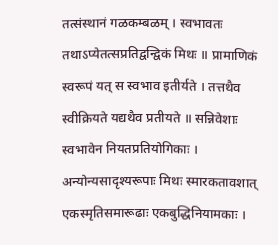तत्संस्थानं गळकम्बळम् । स्वभावतः तथाऽप्येतत्सप्रतिद्वन्द्विकं मिथः ॥ प्रामाणिकं स्वरूपं यत् स स्वभाव इतीर्यते । तत्तथैव स्वीक्रियते यद्यथैव प्रतीयते ॥ सन्निवेशाः स्वभावेन नियतप्रतियोगिकाः । अन्योन्यसादृश्यरूपाः मिथः स्मारकतावशात् एकस्मृतिसमारूढाः एकबुद्धिनियामकाः ।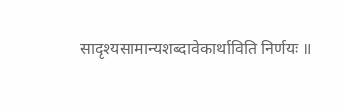सादृश्यसामान्यशब्दावेकार्थाविति निर्णयः ॥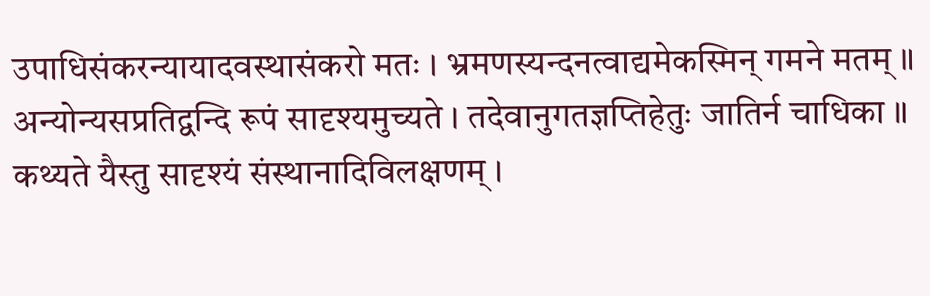उपाधिसंकरन्यायादवस्थासंकरो मतः । भ्रमणस्यन्दनत्वाद्यमेकस्मिन् गमने मतम् ॥ अन्योन्यसप्रतिद्वन्दि रूपं सादृश्यमुच्यते । तदेवानुगतज्ञप्तिहेतुः जातिर्न चाधिका ॥ कथ्यते यैस्तु सादृश्यं संस्थानादिविलक्षणम् ।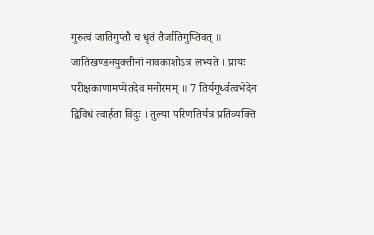गुरुत्वं जातिगुप्तौ च धृतं तैर्जातिगुप्तिवत् ॥ जातिखण्डनयुक्तीनां नावकाशोऽत्र लभ्यते । प्रायः परीक्षकाणामप्येतदेव मनोरमम् ॥ 7 तिर्यगूर्ध्वत्वभेदेन द्विविधं त्वार्हता विदुः । तुल्या परिणतिर्यत्र प्रतिव्यक्ति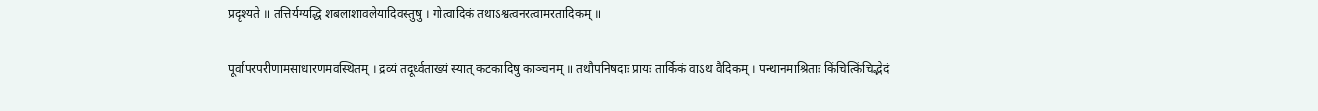प्रदृश्यते ॥ तत्तिर्यग्यद्धि शबलाशावलेयादिवस्तुषु । गोत्वादिकं तथाऽश्वत्वनरत्वामरतादिकम् ॥

पूर्वापरपरीणामसाधारणमवस्थितम् । द्रव्यं तदूर्ध्वताख्यं स्यात् कटकादिषु काञ्चनम् ॥ तथौपनिषदाः प्रायः तार्किकं वाऽथ वैदिकम् । पन्थानमाश्रिताः किंचित्किंचिद्भेदं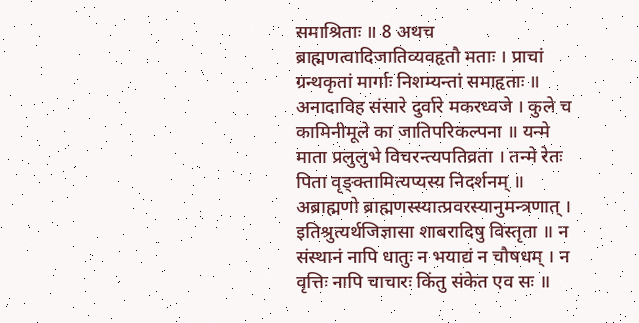समाश्रिताः ॥ 8 अथच ब्राह्मणत्वादिजातिव्यवहृतौ मताः । प्राचां ग्रन्थकृतां मार्गाः निशम्यन्तां समाहृताः ॥ अनादाविह संसारे दुर्वारे मकरध्वजे । कुले च कामिनीमूले का जातिपरिकल्पना ॥ यन्मे माता प्रलुलुभे विचरन्त्यपतिव्रता । तन्मे रेतः पिता वृङ्क्तामित्यप्यस्य निदर्शनम् ॥ अब्राह्मणो ब्राह्मणस्स्यात्प्रवरस्यानुमन्त्रणात् । इतिश्रुत्यर्थजिज्ञासा शाबरादिषु विस्तृता ॥ न संस्थानं नापि धातुः न भयाद्यं न चौषधम् । न वृत्तिः नापि चाचारः किंतु संकेत एव सः ॥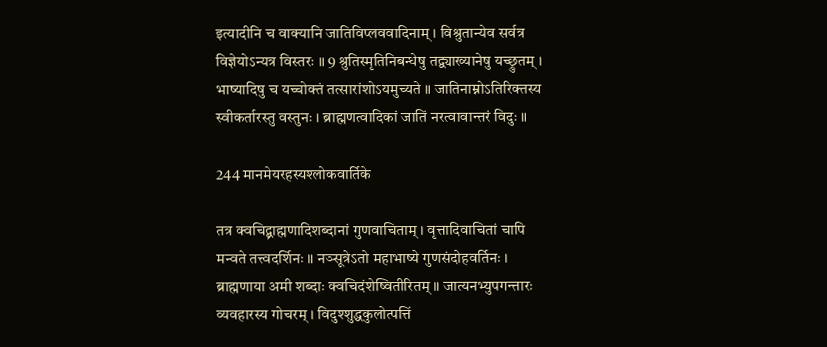इत्यादीनि च वाक्यानि जातिविप्लववादिनाम् । विश्रुतान्येव सर्वत्र विज्ञेयोऽन्यत्र विस्तरः ॥ 9 श्रुतिस्मृतिनिबन्धेषु तद्व्याख्यानेषु यच्छ्रुतम् । भाष्यादिषु च यच्चोक्तं तत्सारांशोऽयमुच्यते ॥ जातिनाम्नोऽतिरिक्तस्य स्वीकर्तारस्तु वस्तुनः । ब्राह्मणत्वादिकां जातिं नरत्वावान्तरं विदुः ॥

244 मानमेयरहस्यश्लोकवार्तिके

तत्र क्वचिद्ब्राह्मणादिशब्दानां गुणवाचिताम् । वृत्तादिवाचितां चापि मन्वते तत्त्वदर्शिनः ॥ नञ्सूत्रेऽतो महाभाष्ये गुणसंदोहवर्तिनः । ब्राह्मणाया अमी शब्दाः क्वचिदंशेष्वितीरितम् ॥ जात्यनभ्युपगन्तारः व्यवहारस्य गोचरम् । विदुश्शुद्धकुलोत्पत्तिं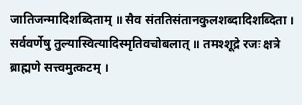जातिजन्मादिशब्दिताम् ॥ सैव संततिसंतानकुलशब्दादिशब्दिता । सर्ववर्णेषु तुल्यास्वित्यादिस्मृतिवचोबलात् ॥ तमश्शूद्रे रजः क्षत्रे ब्राह्मणे सत्त्वमुत्कटम् ।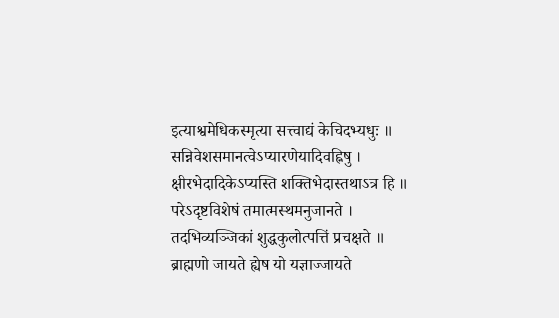इत्याश्वमेधिकस्मृत्या सत्त्वाद्यं केचिदभ्यधुः ॥ सन्निवेशसमानत्वेऽप्यारणेयादिवह्निषु । क्षीरभेदादिकेऽप्यस्ति शक्तिभेदास्तथाऽत्र हि ॥ परेऽदृष्टविशेषं तमात्मस्थमनुजानते । तदभिव्यञ्जिकां शुद्धकुलोत्पत्तिं प्रचक्षते ॥ ब्राह्मणो जायते ह्येष यो यज्ञाज्जायते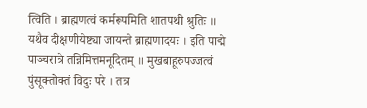त्विति । ब्राह्मणत्वं कर्मरूपमिति शातपथी श्रुतिः ॥ यथैव दीक्षणीयेष्ट्या जायन्ते ब्राह्मणादयः । इति पाद्मे पाञ्चरात्रे तन्निमित्तमनूदितम् ॥ मुखबाहूरुपज्जत्वं पुंसूक्तोक्तं विदुः परे । तत्र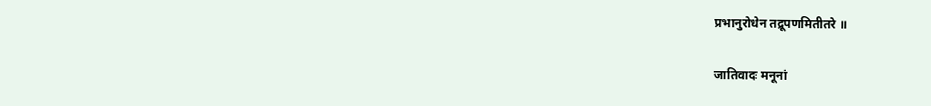प्रभानुरोधेन तद्रूपणमितीतरे ॥

जातिवादः मनूनां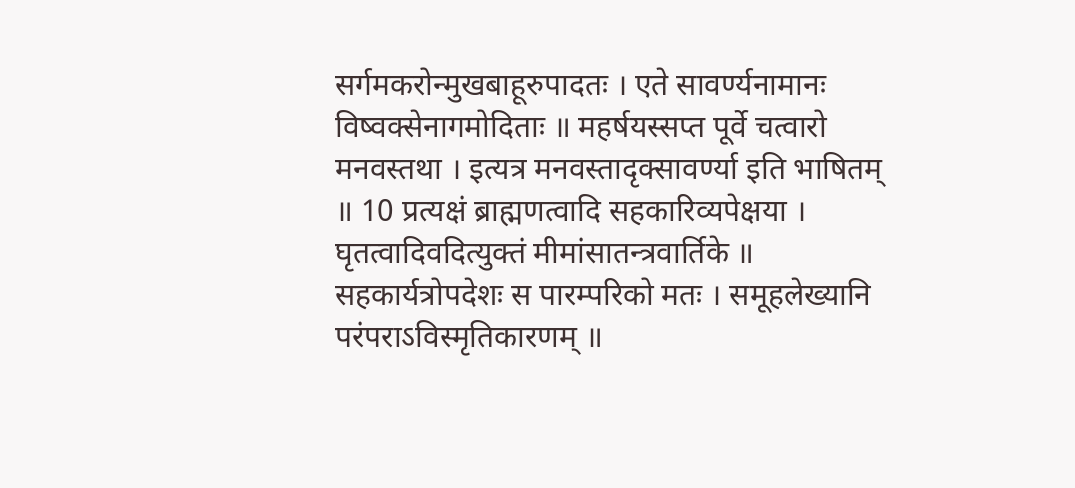सर्गमकरोन्मुखबाहूरुपादतः । एते सावर्ण्यनामानः विष्वक्सेनागमोदिताः ॥ महर्षयस्सप्त पूर्वे चत्वारो मनवस्तथा । इत्यत्र मनवस्तादृक्सावर्ण्या इति भाषितम् ॥ 10 प्रत्यक्षं ब्राह्मणत्वादि सहकारिव्यपेक्षया । घृतत्वादिवदित्युक्तं मीमांसातन्त्रवार्तिके ॥ सहकार्यत्रोपदेशः स पारम्परिको मतः । समूहलेख्यानि परंपराऽविस्मृतिकारणम् ॥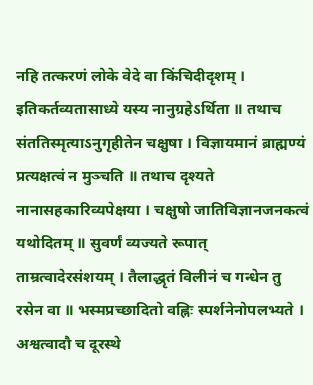नहि तत्करणं लोके वेदे वा किंचिदीदृशम् । इतिकर्तव्यतासाध्ये यस्य नानुग्रहेऽर्थिता ॥ तथाच संततिस्मृत्याऽनुगृहीतेन चक्षुषा । विज्ञायमानं ब्राह्मण्यं प्रत्यक्षत्वं न मुञ्चति ॥ तथाच दृश्यते नानासहकारिव्यपेक्षया । चक्षुषो जातिविज्ञानजनकत्वं यथोदितम् ॥ सुवर्णं व्यज्यते रूपात् ताम्रत्वादेरसंशयम् । तैलाद्धृतं विलीनं च गन्धेन तु रसेन वा ॥ भस्मप्रच्छादितो वह्निः स्पर्शनेनोपलभ्यते । अश्वत्वादौ च दूरस्थे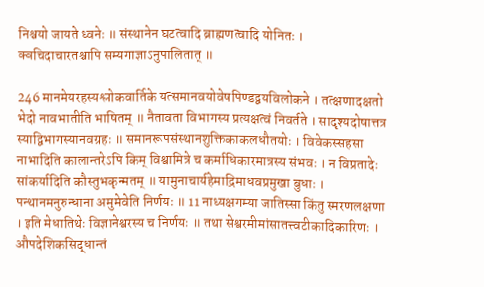निश्चयो जायते ध्वनेः ॥ संस्थानेन घटत्वादि ब्राह्मणत्वादि योनितः । क्वचिदाचारतश्चापि सम्यगाज्ञाऽनुपालितात् ॥

246 मानमेयरहस्यश्लोकवार्तिके यत्समानवयोवेषपिण्डद्वयविलोकने । तत्क्षणादक्षतो भेदो नावभातीति भाषितम् ॥ नैतावता विभागस्य प्रत्यक्षत्वं निवर्तते । सादृश्यदोषात्तत्र स्याद्विभागस्यानवग्रहः ॥ समानरूपसंस्थानशुक्तिकाकलधौतयोः । विवेकस्सहसा नाभादिति कालान्तरेऽपि किम् विश्वामित्रे च कर्माधिकारमात्रस्य संभवः । न विप्रतादेः सांकर्यादिति कौस्तुभकृन्मतम् ॥ यामुनाचार्यहेमाद्रिमाधवप्रमुखा बुधाः । पन्थानमनुरुन्धाना अमुमेवेति निर्णयः ॥ 11 नाध्यक्षगम्या जातिस्सा किंतु स्मरणलक्षणा । इति मेधातिथेः विज्ञानेश्वरस्य च निर्णयः ॥ तथा सेश्वरमीमांसातत्त्वटीकादिकारिणः । औपदेशिकसिद्धान्तं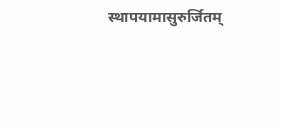स्थापयामासुरुर्जितम्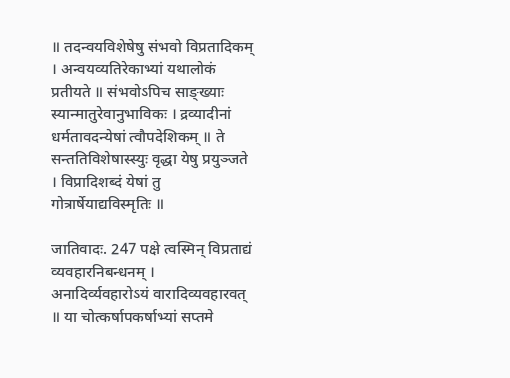॥ तदन्वयविशेषेषु संभवो विप्रतादिकम् । अन्वयव्यतिरेकाभ्यां यथालोकं प्रतीयते ॥ संभवोऽपिच साङ्ख्याः स्यान्मातुरेवानुभाविकः । द्रव्यादीनां धर्मतावदन्येषां त्वौपदेशिकम् ॥ ते सन्ततिविशेषास्स्युः वृद्धा येषु प्रयुञ्जते । विप्रादिशब्दं येषां तु गोत्रार्षेयाद्यविस्मृतिः ॥

जातिवादः. 247 पक्षे त्वस्मिन् विप्रताद्यं व्यवहारनिबन्धनम् । अनादिर्व्यवहारोऽयं वारादिव्यवहारवत् ॥ या चोत्कर्षापकर्षाभ्यां सप्तमे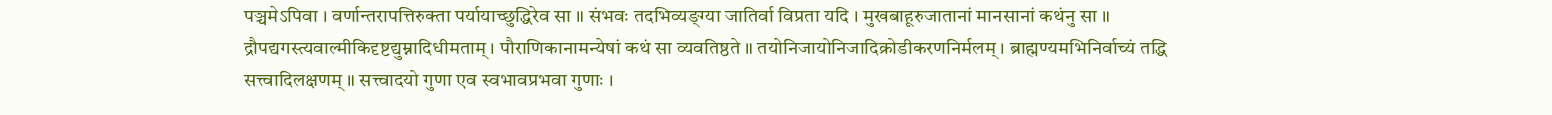पञ्चमेऽपिवा । वर्णान्तरापत्तिरुक्ता पर्यायाच्छुद्धिरेव सा ॥ संभवः तदभिव्यङ्ग्या जातिर्वा विप्रता यदि । मुखबाहूरुजातानां मानसानां कथंनु सा ॥ द्रौपद्यगस्त्यवाल्मीकिदृष्टद्युम्नादिधीमताम् । पौराणिकानामन्येषां कथं सा व्यवतिष्ठते ॥ तयोनिजायोनिजादिक्रोडीकरणनिर्मलम् । ब्राह्मण्यमभिनिर्वाच्यं तद्धि सत्त्वादिलक्षणम् ॥ सत्त्वादयो गुणा एव स्वभावप्रभवा गुणाः ।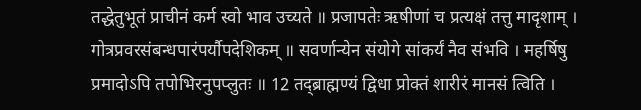तद्धेतुभूतं प्राचीनं कर्म स्वो भाव उच्यते ॥ प्रजापतेः ऋषीणां च प्रत्यक्षं तत्तु मादृशाम् । गोत्रप्रवरसंबन्धपारंपर्यौपदेशिकम् ॥ सवर्णान्येन संयोगे सांकर्यं नैव संभवि । महर्षिषु प्रमादोऽपि तपोभिरनुपप्लुतः ॥ 12 तद्ब्राह्मण्यं द्विधा प्रोक्तं शारीरं मानसं त्विति ।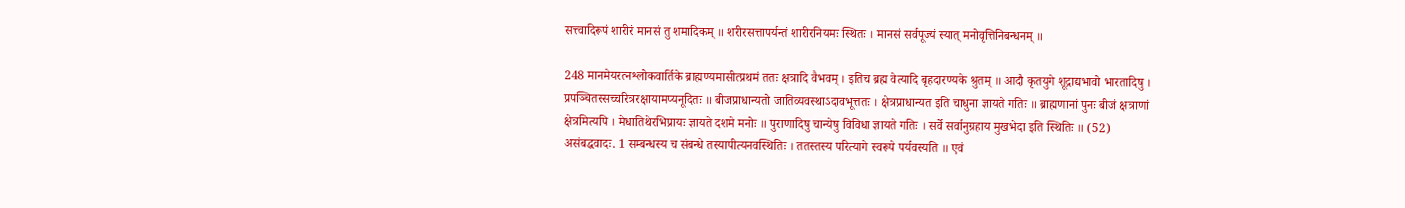सत्त्वादिरूपं शारीरं मानसं तु शमादिकम् ॥ शरीरसत्तापर्यन्तं शारीरनियमः स्थितः । मानसं सर्वपूज्यं स्यात् मनोवृत्तिनिबन्धनम् ॥

248 मानमेयरत्नश्लोकवार्तिके ब्राह्मण्यमासीत्प्रथमं ततः क्षत्रादि वैभवम् । इतिच ब्रह्म वेत्यादि बृहदारण्यके श्रुतम् ॥ आदौ कृतयुगे शूद्राद्यभावो भारतादिषु । प्रपञ्चितस्सच्चरित्ररक्षायामप्यनूदितः ॥ बीजप्राधान्यतो जातिव्यवस्थाऽदावभूत्ततः । क्षेत्रप्राधान्यत इति चाधुना ज्ञायते गतिः ॥ ब्राह्मणानां पुनः बीजं क्षत्राणां क्षेत्रमित्यपि । मेधातिथेरभिप्रायः ज्ञायते दशमे मनोः ॥ पुराणादिषु चान्येषु विविधा ज्ञायते गतिः । सर्वे सर्वानुग्रहाय मुखभेदा इति स्थितिः ॥ (52) असंबद्धवादः. 1 सम्बन्धस्य च संबन्धे तस्यापीत्यनवस्थितिः । ततस्तस्य परित्यागे स्वरूपे पर्यवस्यति ॥ एवं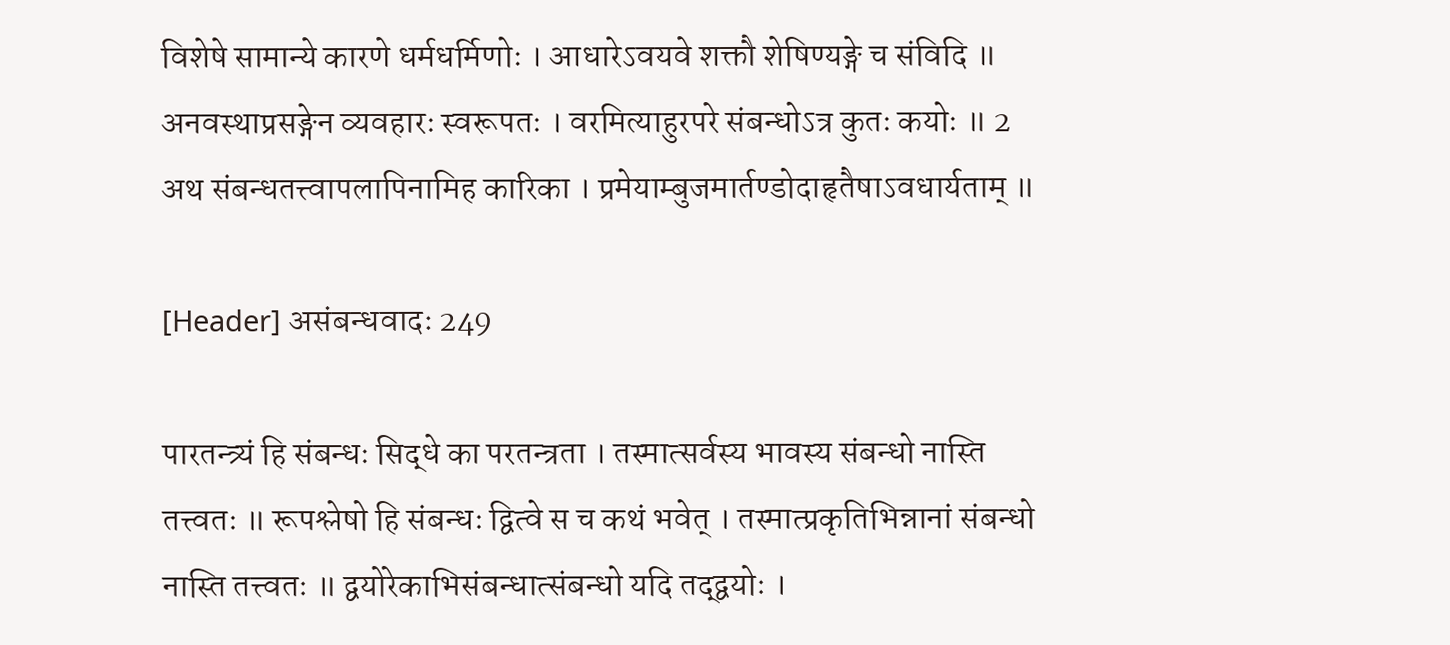विशेषे सामान्ये कारणे धर्मधर्मिणोः । आधारेऽवयवे शक्तौ शेषिण्यङ्गे च संविदि ॥ अनवस्थाप्रसङ्गेन व्यवहारः स्वरूपतः । वरमित्याहुरपरे संबन्धोऽत्र कुतः कयोः ॥ 2 अथ संबन्धतत्त्वापलापिनामिह कारिका । प्रमेयाम्बुजमार्तण्डोदाहृतैषाऽवधार्यताम् ॥

[Header] असंबन्धवादः 249

पारतन्त्र्यं हि संबन्धः सिद्धे का परतन्त्रता । तस्मात्सर्वस्य भावस्य संबन्धो नास्ति तत्त्वतः ॥ रूपश्लेषो हि संबन्धः द्वित्वे स च कथं भवेत् । तस्मात्प्रकृतिभिन्नानां संबन्धो नास्ति तत्त्वतः ॥ द्वयोरेकाभिसंबन्धात्संबन्धो यदि तद्द्वयोः ।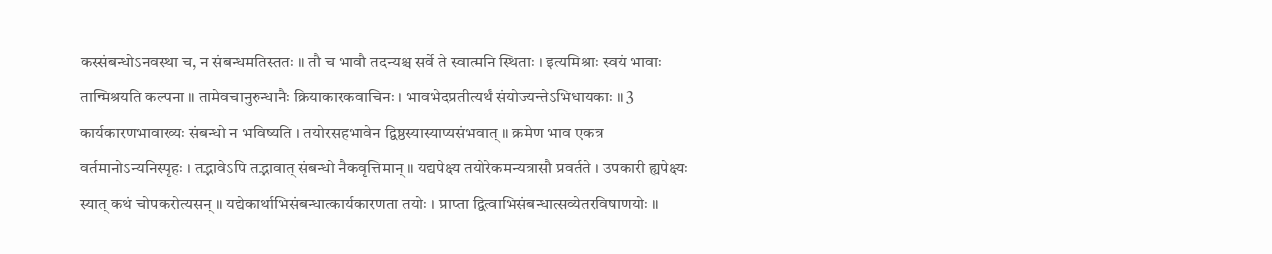कस्संबन्धोऽनवस्था च, न संबन्धमतिस्ततः ॥ तौ च भावौ तदन्यश्च सर्वे ते स्वात्मनि स्थिताः । इत्यमिश्राः स्वयं भावाः तान्मिश्रयति कल्पना ॥ तामेवचानुरुन्धानैः क्रियाकारकवाचिनः । भावभेदप्रतीत्यर्थं संयोज्यन्तेऽभिधायकाः ॥ 3 कार्यकारणभावाख्यः संबन्धो न भविष्यति । तयोरसहभावेन द्विष्ठस्यास्याप्यसंभवात् ॥ क्रमेण भाव एकत्र वर्तमानोऽन्यनिस्पृहः । तद्भावेऽपि तद्भावात् संबन्धो नैकवृत्तिमान् ॥ यद्यपेक्ष्य तयोरेकमन्यत्रासौ प्रवर्तते । उपकारी ह्यपेक्ष्यः स्यात् कथं चोपकरोत्यसन् ॥ यद्येकार्थाभिसंबन्धात्कार्यकारणता तयोः । प्राप्ता द्वित्वाभिसंबन्धात्सव्येतरविषाणयोः ॥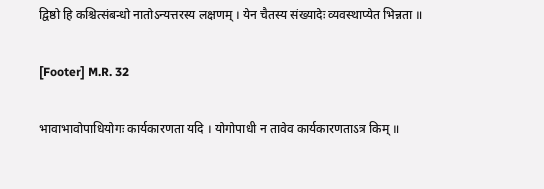द्विष्ठो हि कश्चित्संबन्धो नातोऽन्यत्तरस्य लक्षणम् । येन चैतस्य संख्यादेः व्यवस्थाप्येत भिन्नता ॥

[Footer] M.R. 32

भावाभावोपाधियोगः कार्यकारणता यदि । योगोपाधी न तावेव कार्यकारणताऽत्र किम् ॥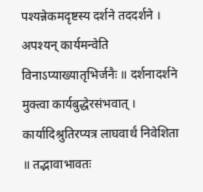पश्यन्नेकमदृष्टस्य दर्शने तददर्शने । अपश्यन् कार्यमन्वेति विनाऽप्याख्यातृभिर्जनैः ॥ दर्शनादर्शने मुक्त्वा कार्यबुद्धेरसंभवात् । कार्यादिश्रुतिरप्यत्र लाघवार्थं निवेशिता ॥ तद्भावाभावतः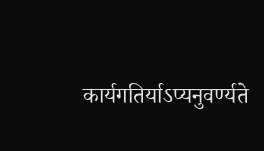कार्यगतिर्याऽप्यनुवर्ण्यते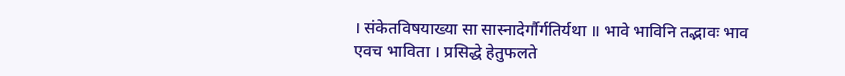। संकेतविषयाख्या सा सास्नादेर्गौर्गतिर्यथा ॥ भावे भाविनि तद्भावः भाव एवच भाविता । प्रसिद्धे हेतुफलते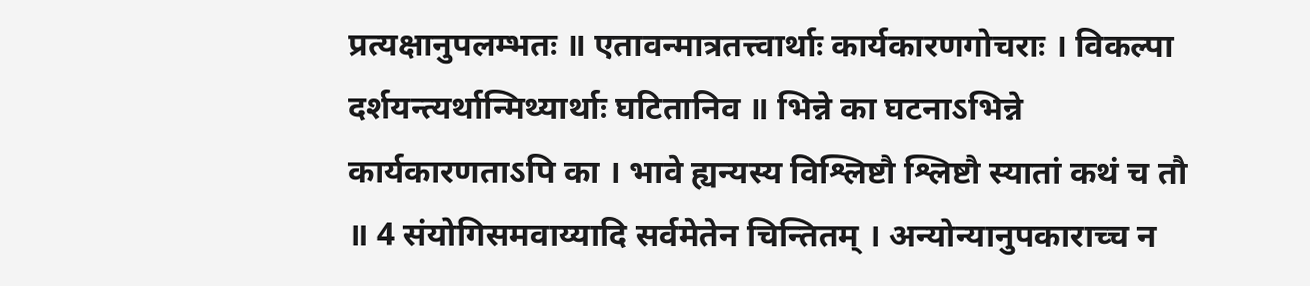प्रत्यक्षानुपलम्भतः ॥ एतावन्मात्रतत्त्वार्थाः कार्यकारणगोचराः । विकल्पा दर्शयन्त्यर्थान्मिथ्यार्थाः घटितानिव ॥ भिन्ने का घटनाऽभिन्ने कार्यकारणताऽपि का । भावे ह्यन्यस्य विश्लिष्टौ श्लिष्टौ स्यातां कथं च तौ ॥ 4 संयोगिसमवाय्यादि सर्वमेतेन चिन्तितम् । अन्योन्यानुपकाराच्च न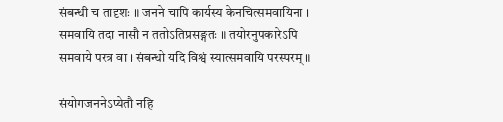संबन्धी च तादृशः ॥ जनने चापि कार्यस्य केनचित्समवायिना । समवायि तदा नासौ न ततोऽतिप्रसङ्गतः ॥ तयोरनुपकारेऽपि समवाये परत्र वा । संबन्धो यदि विश्वं स्यात्समवायि परस्परम् ॥

संयोगजननेऽप्येतौ नहि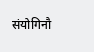संयोगिनौ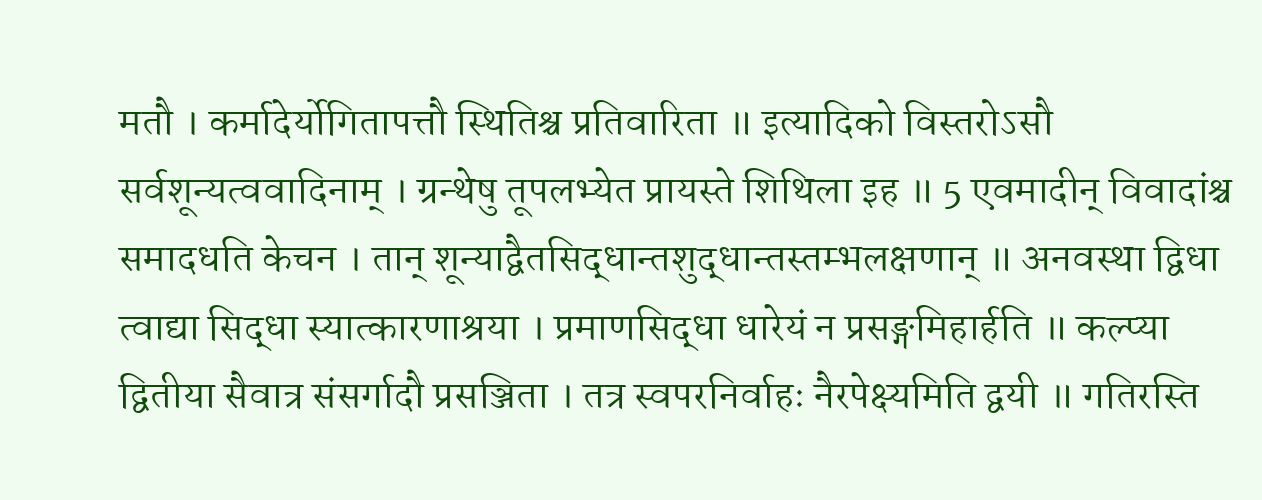मतौ । कर्मादेर्योगितापत्तौ स्थितिश्च प्रतिवारिता ॥ इत्यादिको विस्तरोऽसौ सर्वशून्यत्ववादिनाम् । ग्रन्थेषु तूपलभ्येत प्रायस्ते शिथिला इह ॥ 5 एवमादीन् विवादांश्च समादधति केचन । तान् शून्याद्वैतसिद्धान्तशुद्धान्तस्तम्भलक्षणान् ॥ अनवस्था द्विधा त्वाद्या सिद्धा स्यात्कारणाश्रया । प्रमाणसिद्धा धारेयं न प्रसङ्गमिहार्हति ॥ कल्प्या द्वितीया सैवात्र संसर्गादौ प्रसञ्जिता । तत्र स्वपरनिर्वाहः नैरपेक्ष्यमिति द्वयी ॥ गतिरस्ति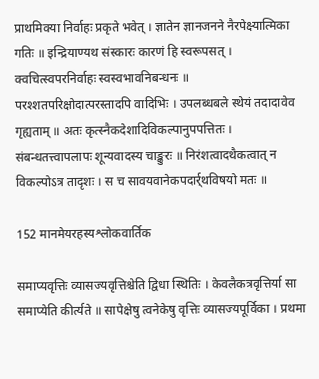प्राथमिक्या निर्वाहः प्रकृते भवेत् । ज्ञातेन ज्ञानजनने नैरपेक्ष्यात्मिका गतिः ॥ इन्द्रियाण्यथ संस्कारः कारणं हि स्वरूपसत् । क्वचित्स्वपरनिर्वाहः स्वस्वभावनिबन्धनः ॥ परश्शतपरिक्षोदात्परस्तादपि वादिभिः । उपलब्धबले स्थेयं तदादावेव गृह्यताम् ॥ अतः कृत्स्नैकदेशादिविकल्पानुपपत्तितः । संबन्धतत्त्वापलापः शून्यवादस्य चाङ्कुरः ॥ निरंशत्वादथैकत्वात् न विकल्पोऽत्र तादृशः । स च सावयवानेकपदार्र्थविषयो मतः ॥

152 मानमेयरहस्यश्लोकवार्तिक

समाप्यवृत्तिः व्यासज्यवृत्तिश्चेति द्विधा स्थितिः । केवलैकत्रवृत्तिर्या सा समाप्येति कीर्त्यते ॥ सापेक्षेषु त्वनेकेषु वृत्तिः व्यासज्यपूर्विका । प्रथमा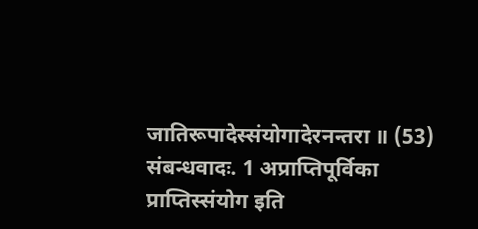जातिरूपादेस्संयोगादेरनन्तरा ॥ (53) संबन्धवादः. 1 अप्राप्तिपूर्विका प्राप्तिस्संयोग इति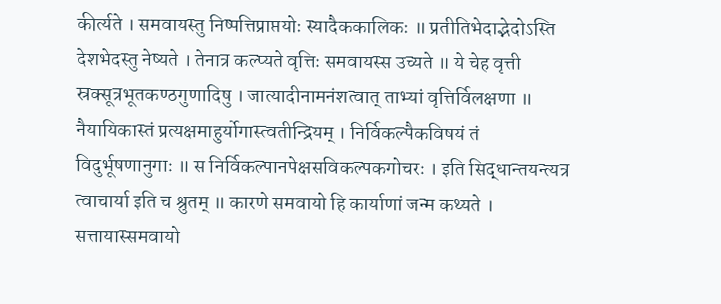कीर्त्यते । समवायस्तु निष्पत्तिप्राप्तयोः स्यादैककालिकः ॥ प्रतीतिभेदाद्भेदोऽस्ति देशभेदस्तु नेष्यते । तेनात्र कल्प्यते वृत्तिः समवायस्स उच्यते ॥ ये चेह वृत्ती स्रक्सूत्रभूतकण्ठगुणादिषु । जात्यादीनामनंशत्वात् ताभ्यां वृत्तिर्विलक्षणा ॥ नैयायिकास्तं प्रत्यक्षमाहुर्योगास्त्वतीन्द्रियम् । निर्विकल्पैकविषयं तं विदुर्भूषणानुगाः ॥ स निर्विकल्पानपेक्षसविकल्पकगोचरः । इति सिद्धान्तयन्त्यत्र त्वाचार्या इति च श्रुतम् ॥ कारणे समवायो हि कार्याणां जन्म कथ्यते । सत्तायास्समवायो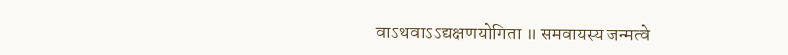वाऽथवाऽऽद्यक्षणयोगिता ॥ समवायस्य जन्मत्वे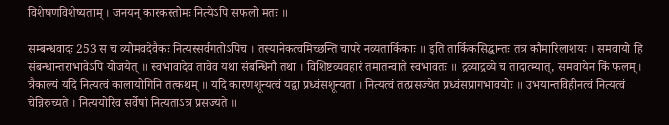विशेषणविशेष्यताम् । जनयन् कारकस्तोमः नित्येऽपि सफलो मतः ॥

सम्बन्धवादः 253 स च व्योमवदेवैकः नित्यस्सर्वगतोऽपिच । तस्यानेकत्वमिच्छन्ति चापरे नव्यतार्किकाः ॥ इति तार्किकसिद्धान्तः तत्र कौमारिलाशयः । समवायो हि संबन्धान्तराभावेऽपि योजयेत् ॥ स्वभावादेव तावेव यथा संबन्धिनौ तथा । विशिष्टव्यवहारं तमातन्वाते स्वभावतः ॥ द्रव्याद्रव्ये च तादात्म्यात्, समवायेन किं फलम्। त्रैकाल्यं यदि नित्यत्वं कालायोगिनि तत्कथम् ॥ यदि कारणशून्यत्वं यद्वा प्रध्वंसशून्यता । नित्यत्वं तत्प्रसज्येत प्रध्वंसप्रागभावयोः ॥ उभयान्तविहीनत्वं नित्यत्वं चेन्निरुच्यते । नित्ययोरिव सर्वेषां नित्यताऽत्र प्रसज्यते ॥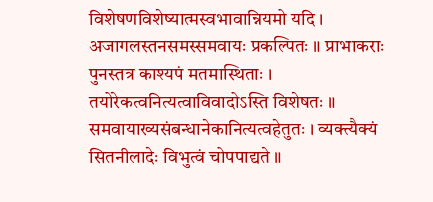विशेषणविशेष्यात्मस्वभावान्नियमो यदि । अजागलस्तनसमस्समवायः प्रकल्पितः ॥ प्राभाकराः पुनस्तत्र काश्यपं मतमास्थिताः । तयोरेकत्वनित्यत्वाविवादोऽस्ति विशेषतः ॥ समवायाख्यसंबन्धानेकानित्यत्वहेतुतः । व्यक्त्यैक्यं सितनीलादेः विभुत्वं चोपपाद्यते ॥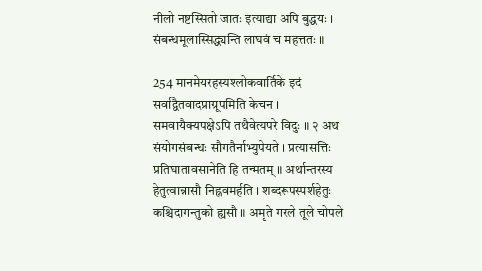नीलो नष्टस्सितो जातः इत्याद्या अपि बुद्धयः । संबन्धमूलास्सिद्ध्यन्ति लाघवं च महत्ततः ॥

254 मानमेयरहस्यश्लोकवार्तिके इदं सर्वाद्वैतवादप्राग्रूपमिति केचन । समवायैक्यपक्षेऽपि तथैवेत्यपरे विदुः ॥ २ अथ संयोगसंबन्धः सौगतैर्नाभ्युपेयते । प्रत्यासत्तिः प्रतिघातावसानेति हि तन्मतम् ॥ अर्थान्तरस्य हेतुत्वान्नासौ निह्नवमर्हति । शब्दरूपस्पर्शहेतुः कश्चिदागन्तुको ह्यसौ ॥ अमृते गरले तूले चोपले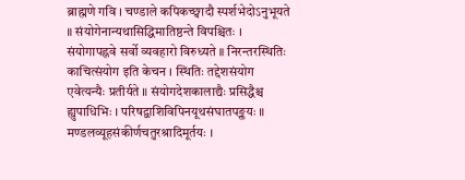ब्राह्मणे गवि । चण्डाले कपिकच्छ्वादौ स्पर्शभेदोऽनुभूयते ॥ संयोगेनान्यथासिद्धिमातिष्ठन्ते विपश्चितः । संयोगापह्नवे सर्वो व्यवहारो विरुध्यते ॥ निरन्तरस्थितिः काचित्संयोग इति केचन । स्थितिः तद्देशसंयोग एवेत्यन्यैः प्रतीर्यते ॥ संयोगदेशकालाद्यैः प्रसिद्धैश्च ह्युपाधिभिः । परिषद्वाशिविपिनयूथसंघातपङ्क्तयः ॥ मण्डलव्यूहसंकीर्णचतुरश्रादिमूर्तयः ।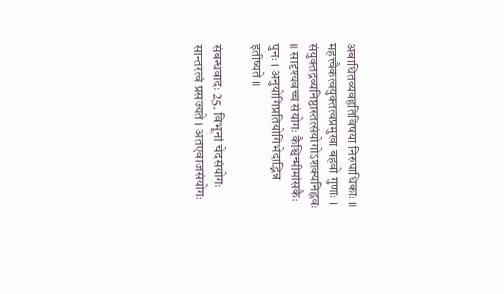अबाधितव्यवहृतिविषया निरुपाधिकाः ॥ महत्त्वैकत्वयुक्तत्वप्रमुखा बहवो गुणाः । संयुक्तद्रव्यनिष्ठास्तत्संयोगोऽशक्यनिह्नवः ॥ सादृश्यवच्च संयोगः कैश्चिन्मीमांसकैः पुनः । अनुयोगिप्रतियोगिभेदाद्भिन्न इतीष्यते ॥

संबन्धवादः 25. विभूनां चेदसंयोगः सान्तरत्वं प्रसज्यते । अतएवाजसंयोगः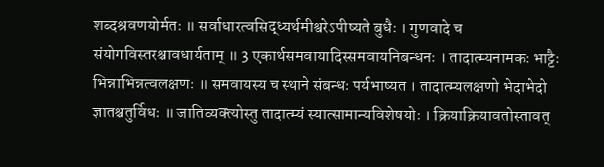शब्दश्रवणयोर्मतः ॥ सर्वाधारत्वसिद्ध्यर्थमीश्वरेऽपीष्यते बुधैः । गुणवादे च संयोगविस्तरश्चावधार्यताम् ॥ 3 एकार्थसमवायादिस्समवायनिबन्धनः । तादात्म्यनामकः भाट्टैः भिन्नाभिन्नत्वलक्षणः ॥ समवायस्य च स्थाने संबन्धः पर्यभाष्यत । तादात्म्यलक्षणो भेदाभेदो ज्ञातश्चतुर्विधः ॥ जातिव्यक्त्योस्तु तादात्म्यं स्यात्सामान्यविशेषयोः । क्रियाक्रियावतोस्तावत्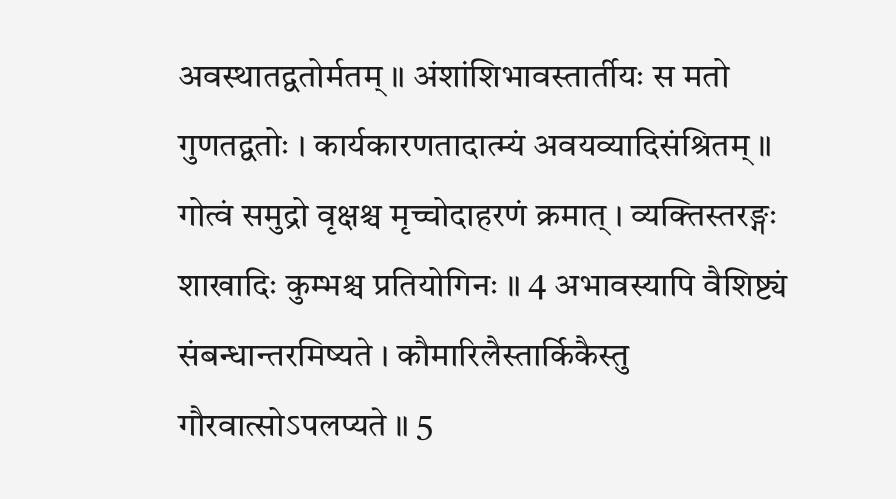अवस्थातद्वतोर्मतम् ॥ अंशांशिभावस्तार्तीयः स मतो गुणतद्वतोः । कार्यकारणतादात्म्यं अवयव्यादिसंश्रितम् ॥ गोत्वं समुद्रो वृक्षश्च मृच्चोदाहरणं क्रमात् । व्यक्तिस्तरङ्गः शाखादिः कुम्भश्च प्रतियोगिनः ॥ 4 अभावस्यापि वैशिष्ट्यं संबन्धान्तरमिष्यते । कौमारिलैस्तार्किकैस्तु गौरवात्सोऽपलप्यते ॥ 5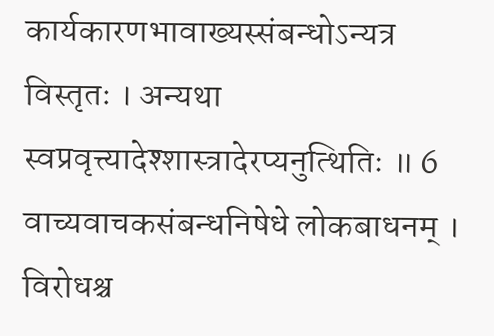कार्यकारणभावाख्यस्संबन्धोऽन्यत्र विस्तृतः । अन्यथा स्वप्रवृत्त्यादेश्शास्त्रादेरप्यनुत्थितिः ॥ 6 वाच्यवाचकसंबन्धनिषेधे लोकबाधनम् । विरोधश्च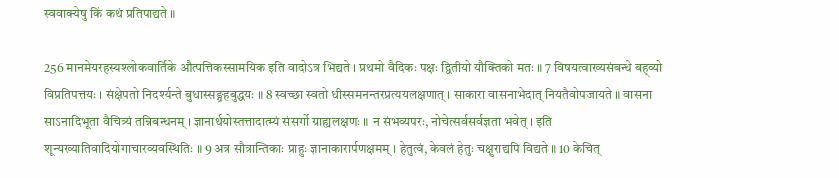स्ववाक्येषु किं कथं प्रतिपाद्यते ॥

256 मानमेयरहस्यश्लोकवार्तिके औत्पत्तिकस्सामयिक इति वादोऽत्र भिद्यते । प्रथमो वैदिकः पक्षः द्वितीयो यौक्तिको मतः ॥ 7 विषयत्वाख्यसंबन्धे बह्व्यो विप्रतिपत्तयः । संक्षेपतो निदर्श्यन्ते बुधास्सङ्ग्रहबुद्धयः ॥ 8 स्वच्छा स्वतो धीस्समनन्तरप्रत्ययलक्षणात् । साकारा वासनाभेदात् नियतैवोपजायते ॥ वासना साऽनादिभूता वैचित्र्यं तन्निबन्धनम् । ज्ञानार्थयोस्तत्तादात्म्यं संसर्गो ग्राह्यलक्षणः ॥ न संभव्यपरः, नोचेत्सर्वसर्वज्ञता भवेत् । इति शून्यख्यातिवादियोगाचारव्यवस्थितिः ॥ 9 अत्र सौत्रान्तिकाः प्राहुः ज्ञानाकारार्पणक्षमम् । हेतुत्वं, केवलं हेतुः चक्षुराद्यपि विद्यते ॥ 10 केचित्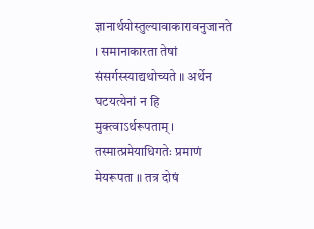ज्ञानार्थयोस्तुल्यावाकारावनुजानते । समानाकारता तेषां संसर्गस्स्याद्यथोच्यते ॥ अर्थेन घटयत्येनां न हि मुक्त्वाऽर्थरूपताम् । तस्मात्प्रमेयाधिगतेः प्रमाणं मेयरूपता ॥ तत्र दोषं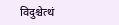विदुश्चेत्थं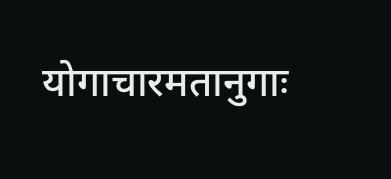योगाचारमतानुगाः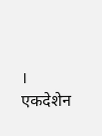। एकदेशेन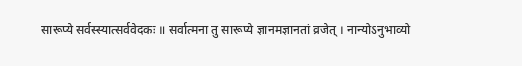सारूप्ये सर्वस्स्यात्सर्ववेदकः ॥ सर्वात्मना तु सारूप्ये ज्ञानमज्ञानतां व्रजेत् । नान्योऽनुभाव्यो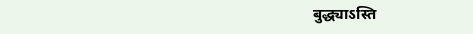बुद्ध्याऽस्ति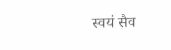स्वयं सैव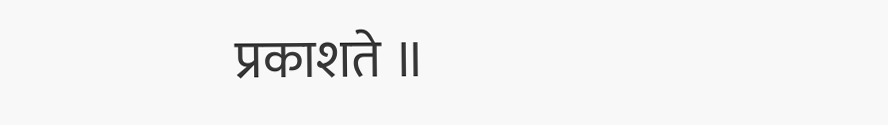प्रकाशते ॥